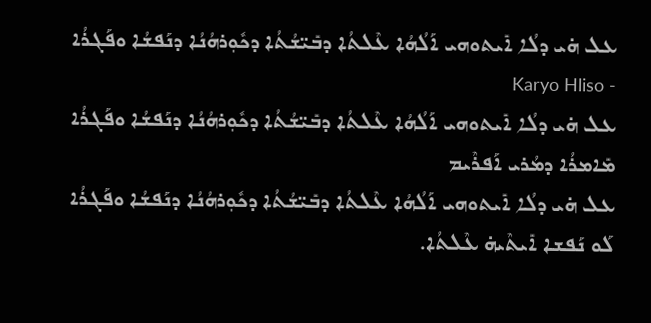ܥܠ ܗ̇ܝ ܕܠܳܐ ܐܺܝܬܘܗܝ ܐܰܠܳܗܳܐ ܥܶܠܬܳܐ ܕܒܺܝ̈ܫܳܬܳܐ ܕܟܽܘܼܪܗܳܢܳܐ ܕܢܰܦܫܳܐ ܘܦܰܓܪܳܐ - Karyo Hliso
ܥܠ ܗ̇ܝ ܕܠܳܐ ܐܺܝܬܘܗܝ ܐܰܠܳܗܳܐ ܥܶܠܬܳܐ ܕܒܺܝ̈ܫܳܬܳܐ ܕܟܽܘܼܪܗܳܢܳܐ ܕܢܰܦܫܳܐ ܘܦܰܓܪܳܐ
ܡܺܐܡܪܳܐ ܕܡܳܪܝ ܐܰܦܪܶܝܡ
ܥܠ ܗ̇ܝ ܕܠܳܐ ܐܺܝܬܘܗܝ ܐܰܠܳܗܳܐ ܥܶܠܬܳܐ ܕܒܺܝ̈ܫܳܬܳܐ ܕܟܽܘܼܪܗܳܢܳܐ ܕܢܰܦܫܳܐ ܘܦܰܓܪܳܐ
ܠܰܘ ܢܰܦܫܐ ܐܺܝܬܶܝܗ̇ ܥܶܠܬܳܐ.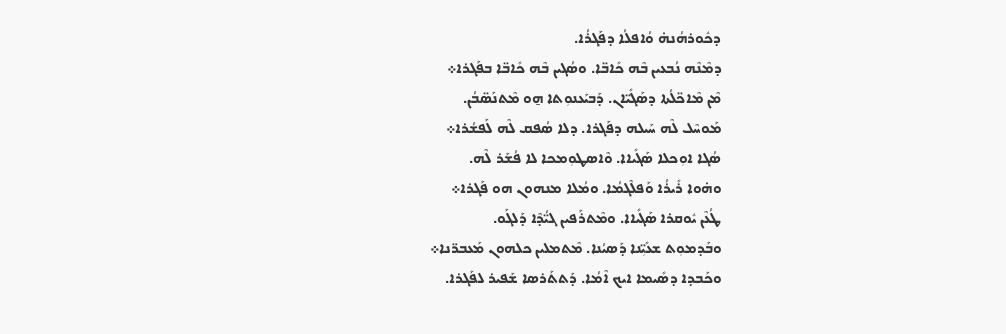ܕܟܽܘܪܗܳܢܗ̇ ܘܳܐܦܠܳܐ ܕܦܰܓܪܳܐ.
ܕܡܶܢܶܗ ܢܳܒܥܝܢ ܒܶܗ ܟܺܐܒ̈ܐ. ܘܣܳܓܝܢ ܒܶܗ ܟܺܐܒ̈ܐ ܒܦܰܓܪܐ܀
ܡܶܢ ܡܶܐܟ̈ܠܳܬܐ ܕܣܰܓܺܝ̈ܐܢ. ܕܰܒܝܰܥܢܘܼܬܐ ܗ̱ܘ ܡܶܬܢܰܣ̈ܒܳܢ.
ܡܰܘܚܶܠ ܠܶܗ ܚܰܝܠܗ ܕܦܰܓܪܐ. ܕܠܐ ܣܳܦܩ ܠܶܗ ܠܰܦܫܳܪܐ܀
ܣܳܓܐ ܐܘܼܟܠܐ ܣܰܓܺܝܐܐ. ܘܶܐܣܛܘܼܡܟܐ ܠܐ ܦܳܫܰܪ ܠܶܗ.
ܘܗ̇ܘܐ ܪܺܝܪܳܐ ܘܰܦܠܶܓܡܳܐ. ܘܡܳܠܐ ܡܢܗܘܢ ܗܘ ܦܰܓܪܐ܀
ܛܳܥܶܢ ܝܽܘܩܪܐ ܣܰܓܺܝܐܐ. ܘܡܶܬܪܰܦܝܢ ܓܝ̈ܳܕܶܐ ܕܰܠܓܰܘ.
ܘܒܰܕܡܘܼܬ ܫܥܺܝܼ̈ܢܐ ܕܰܣܝܳܢܐ. ܡܶܬܡܠܝܢ ܟܠܗܘܢ ܡܰܥܒܪ̈ܢܐ܀
ܘܟܰܒܕܐ ܕܣܺܝܡܐ ܐܝܟ ܐܶܡܳܐ. ܕܰܬܬܰܪܣܐ ܫܰܦܝܪ ܠܦܰܓܪܐ.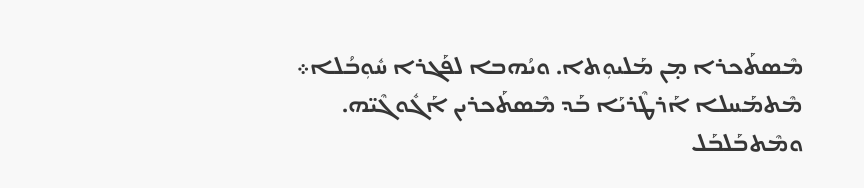ܡܶܣܬܰܟܪܐ ܡ̣ܢ ܡܰܠܝܘܼܬܐ. ܘܝܳܗܒܐ ܠܦܰܓܪܐ ܚܽܘܼܒܳܠܐ܀
ܡܶܬܡܰܚܠܐ ܐܰܪܛܶܪܝܰܐ ܒܰܕ ܡܶܣܬܰܟܪܝܢ ܐܰܓܽܘܓܶܝ̈ܗ.
ܘܡܶܬܒܰܠܒܰܠ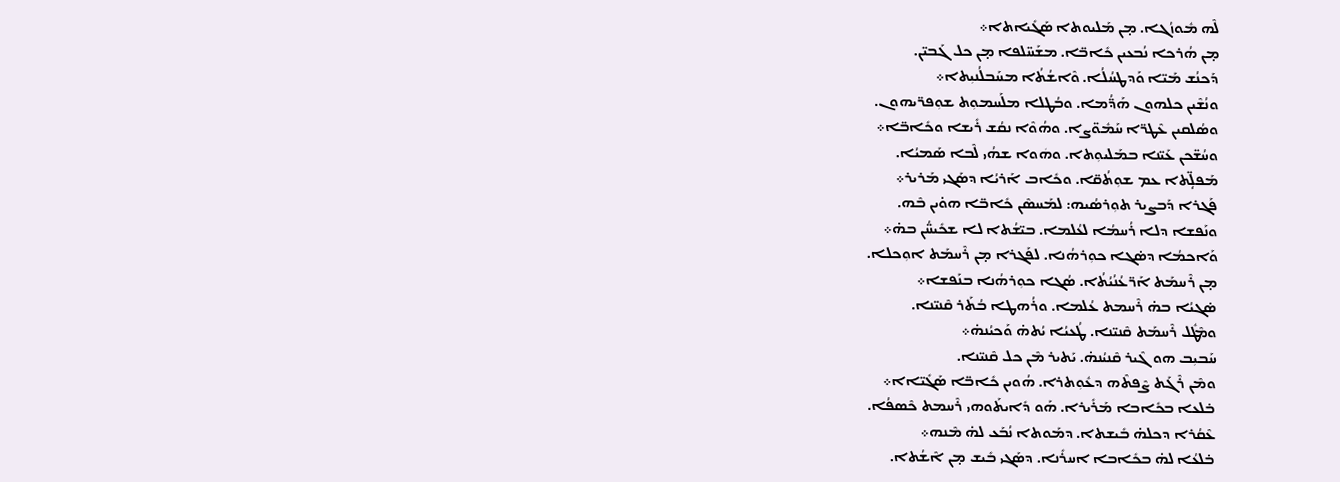ܠܶܗ ܡܽܘܙܳܓܐ. ܡ̣ܢ ܡܰܠܝܘܬܐ ܣܰܓܺܝܐܬܐ܀
ܡ̣ܢ ܗܳܪܟܐ ܢܳܒܥܝܢ ܟܺܐܒ̈ܐ. ܡܫܰܚ̈ܠܦܐ ܡ̣ܢ ܟܠ ܓܰܒܝ̈ܢ.
ܕܰܟܢܳܫ ܡܰܝ̈ܐ ܘܰܕܛܚܳܠܳܐ. ܘܶܐܫܳܬܳܐ ܡܚܰܒܠܳܢܝܼܬܐ܀
ܘܢܳܫܶܝܢ ܟܠܗܘܢ ܗܰܕ̈ܳܡܐ. ܘܒܳܛܠܐ ܡܠܰܚܡܘܼܬ ܫܘܼܦܪ̈ܝܗܘܢ.
ܘܣܳܠܩܝܢ ܥܶܛܪ̈ܐ ܚܰܡܽܘ̈ܨܐ. ܘܗܳܘܶܐ ܢܩܳܫ ܪܺܝܫܐ ܘܟܺܐܒ̈ܐ܀
ܘܚܳܫ̈ܟܢ ܥܰܝ̈ܢܐ ܒܡܰܠܝܘܼܬܐ. ܘܗܿܘܐ ܫܗܳܝ ܠܶܒܐ ܣܰܡܝܳܐ.
ܡܰܦܠܴ̈ܬܐ ܥܡ ܫܘܼܬܳܩ̈ܐ. ܘܟܺܐܒ ܐܰܪܝܳܐ ܕܣܰܓܝ ܡܰܪܝܪ܀
ܦܰܓܪܐ ܕܰܒܨܝܪ ܬܘܼܪܣܳܝܗ: ܠܡܰܚܣܶܢ ܟܺܐܒ̈ܐ ܗܘ̇ܝܢ ܒܶܗ.
ܘܢܰܦܫܐ ܕܠܐ ܪܳܚܡܳܐ ܠܥܳܠܡܐ. ܒܝ̈ܫܳܬܐ ܠܐ ܫܟܺܝܚ̈ܳܢ ܒܗ̇܀
ܘܰܐܟܡܳܐ ܕܣ̇ܓܐ ܟܘܼܪܗܳܢܐ. ܠܦܰܓܪܐ ܡ̣ܢ ܪܶܚܡܰܬ ܐܘܼܟܠܐ.
ܡ̣ܢ ܪܶܚܡܰܬ ܐܰܪ̈ܥܳܢܳܝܳܬܳܐ. ܣܳܓܐ ܟܘܼܪܗܳܢܐ ܒܢܰܦܫܐ܀
ܣ̇ܓܝܳܐ ܒܗ̇ ܪܶܚܡܬ ܥܳܠܡܐ. ܘܪܳܗܛܐ ܒܳܬܰܪ ܩܶܢܝ̈ܢܐ.
ܘܡܶܛܽܠ ܪܶܚܡܰܬ ܩܶܢܝ̈ܢܐ. ܛܳܥܝܳܐ ܝܳܬܗ̇ ܘܰܟܝܳܢܗ̇܀
ܚܰܒܝܼܒ ܗܘ ܓܶܝܪ ܩܶܢܝܳܢܗ̇. ܝܰܬܝܪ ܡܶܢ ܟܠ ܩܶܢܝ̈ܢܐ.
ܘܡܶܢ ܪܶܓܰܬ ܨܶܦܬܶܗ ܕܥܽܘܼܬܪܐ. ܗܳܘܝܢ ܟܺܐܒ̈ܐ ܣܰܓܺܝ̈ܐܐ܀
ܒ̇ܠܥܐ ܒܟܺܐܒܐ ܡܰܪܺܝܪܐ. ܗܰܘ ܕܺܐܝܬܰܘܗܝ ܪܶܚܡܬ ܟܶܣܦܳܐ.
ܥܶܩܳܪܐ ܕܟܠܗ̇ ܒܺܝܫܬܐ. ܕܡܰܘܬܐ ܢܳܒܰܥ ܠܗ̇ ܡܶܢܗ܀
ܒ̇ܠܥܳܐ ܠܗ̇ ܒܟܺܐܒܐ ܐܚܪܺܢܐ. ܕܣܰܓܝ ܒܺܝܫ ܡ̣ܢ ܐܶܫܳܬܐ.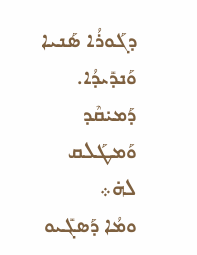ܕܓܰܘܪܳܐ ܣܰܢܝܐ ܘܰܢܕܺܝܕܳܐ. ܕܰܡܝ̇ܩܶܕ ܘܰܡܛܰܠܩ ܠܗ̇܀
ܘܡܳܐ ܕܰܣܓܺܝܘ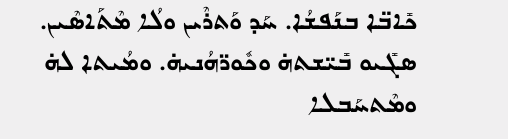ܟܺܐܒ̈ܐ ܒܢܰܦܫܳܐ. ܚܰܕ ܘܰܬܪܶܝܢ ܘܠܳܐ ܡܶܬܰܐܣܶܝܢ.
ܣܓܺܝܘ ܒܺܝ̈ܫܬܗ̇ ܘܟܽܘܪ̈ܗܳܢܝܗ̇. ܘܡܳܝܬܐ ܠܗ̇ ܘܡܶܬܚܰܒܠܐ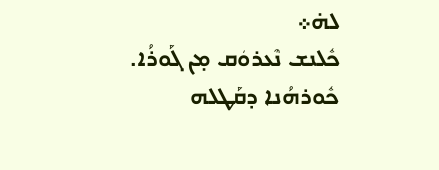ܠܗ̇܀
ܟܽܠܢܫ ܢܶܥܪܘܿܩ ܡ̣ܢ ܓܰܘܪܳܐ. ܟܽܘܪܗܳܢܐ ܕܩܰܛܠܗ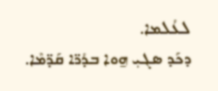ܠܥܳܠܡܐ.
ܕܟܰܕ ܣܓܝܼ ܗ̱ܘܐ ܒܕܳܪ̈ܐ ܩܰܕ̈ܡܶܐ.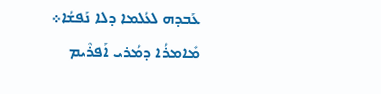ܥܰܒܕܗ ܠܥܳܠܡܐ ܕܠܐ ܢܰܦܫܳܐ܀
ܡܺܐܡܪܳܐ ܕܡܳܪܝ ܐܰܦܪܶܝܡ